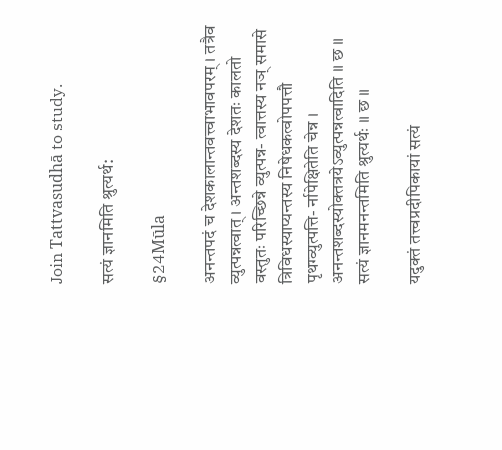Join Tattvasudhā to study.

सत्यं ज्ञानमिति श्रुत्यर्थ:

§24Mūla

अनन्तपदं च देशकालान्तवत्त्वाभावपरम् । तत्रैव व्युत्पन्नत्वात् । अन्तशब्दस्य देशतः कालतो वस्तुतः परिच्छिन्ने व्युत्पन्न- त्वात्तस्य नञ् समासे त्रिविधस्याप्यन्तस्य निषेधकत्वोपपत्तौ पृथग्व्युत्पत्ति- र्नापेक्षितेति चेन्न । अनन्तशब्दस्योक्तत्रयेऽव्युत्पन्नत्वादिति ॥ छ ॥ सत्यं ज्ञानमनन्तमिति श्रुत्यर्थः ॥ छ ॥

यदुक्तं तत्त्वप्रदीपिकायां सत्यं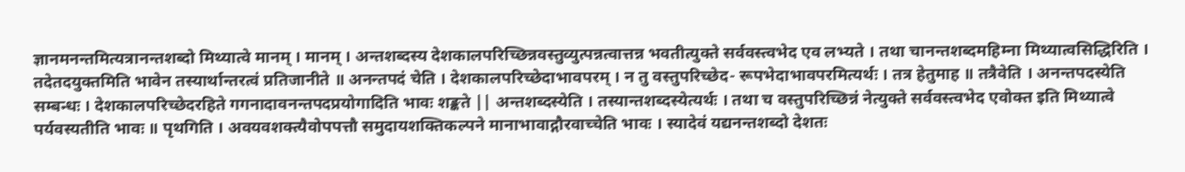ज्ञानमनन्तमित्यत्रानन्तशब्दो मिथ्यात्वे मानम् । मानम् । अन्तशब्दस्य देशकालपरिच्छिन्नवस्तुव्युत्पन्नत्वात्तन्न भवतीत्युक्ते सर्ववस्त्वभेद एव लभ्यते । तथा चानन्तशब्दमहिम्ना मिथ्यात्वसिद्धिरिति । तदेतदयुक्तमिति भावेन तस्यार्थान्तरत्वं प्रतिजानीते ॥ अनन्तपदं चेति । देशकालपरिच्छेदाभावपरम् । न तु वस्तुपरिच्छेद- रूपभेदाभावपरमित्यर्थः । तत्र हेतुमाह ॥ तत्रैवेति । अनन्तपदस्येति सम्बन्धः । देशकालपरिच्छेदरहिते गगनादावनन्तपदप्रयोगादिति भावः शङ्कते || अन्तशब्दस्येति । तस्यान्तशब्दस्येत्यर्थः । तथा च वस्तुपरिच्छिन्नं नेत्युक्ते सर्ववस्त्वभेद एवोक्त इति मिथ्यात्वे पर्यवस्यतीति भावः ॥ पृथगिति । अवयवशक्त्यैवोपपत्तौ समुदायशक्तिकल्पने मानाभावाद्गौरवाच्चेति भावः । स्यादेवं यद्यनन्तशब्दो देशतः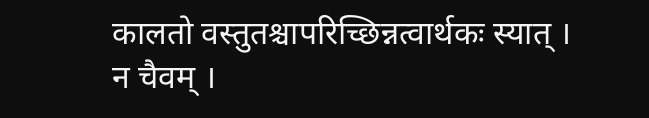कालतो वस्तुतश्चापरिच्छिन्नत्वार्थकः स्यात् । न चैवम् ।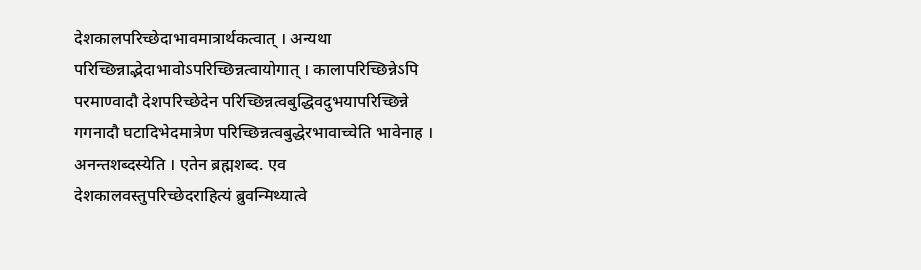देशकालपरिच्छेदाभावमात्रार्थकत्वात् । अन्यथा परिच्छिन्नाद्भेदाभावोऽपरिच्छिन्नत्वायोगात् । कालापरिच्छिन्नेऽपि परमाण्वादौ देशपरिच्छेदेन परिच्छिन्नत्वबुद्धिवदुभयापरिच्छिन्ने गगनादौ घटादिभेदमात्रेण परिच्छिन्नत्वबुद्धेरभावाच्चेति भावेनाह । अनन्तशब्दस्येति । एतेन ब्रह्मशब्द. एव देशकालवस्तुपरिच्छेदराहित्यं ब्रुवन्मिथ्यात्वे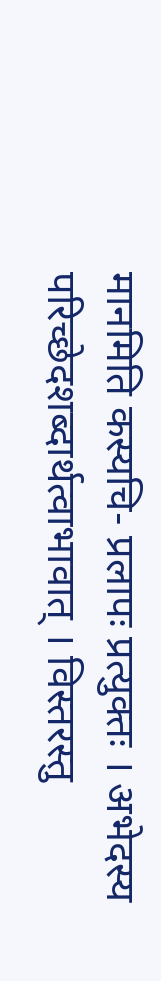मानमिति कस्यचि- प्रलापः प्रत्युक्तः । अभेदस्य परिच्छेदशब्दार्थत्वाभावात् । विस्तरस्तु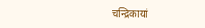चन्द्रिकायां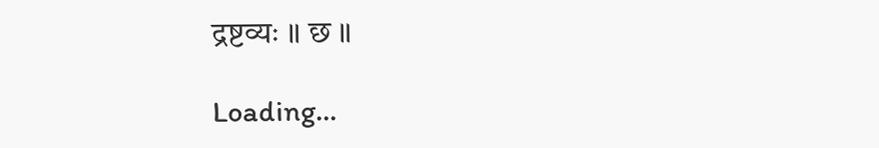द्रष्टव्यः ॥ छ ॥

Loading…